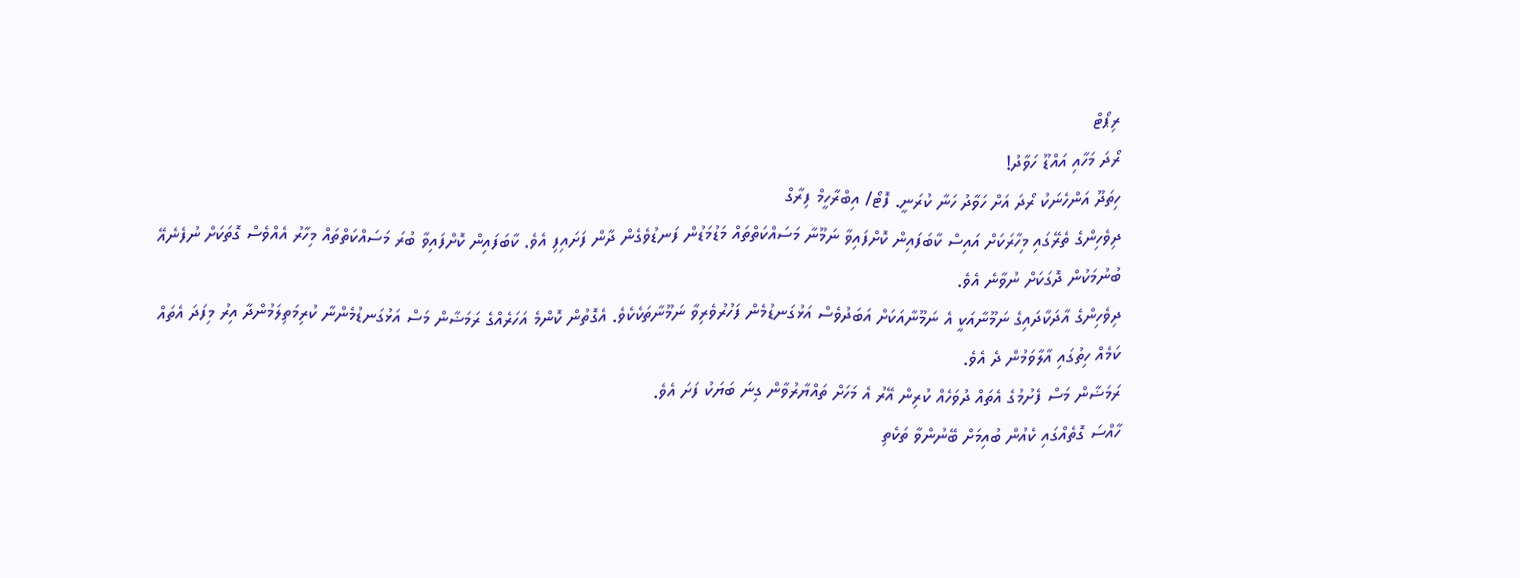ރިޕޯޓް
ރޯދަ މަހާއި އައްޑޫ ހަވާދު!
ހިތަދޫ އަންހެނަކު ރޯދަ އަށް ހަވާދު ހަނާ ކުރަނީ. ފޮޓޯ/ އިބްރާހީމް ފިރާގް
ދިވެހިންގެ ތެރޭގައި މިހާރަކަށް އައިސް ކާބަފައިން ކޮށްފައިވާ ނަމޫނާ މަސައްކަތްތައް މަޑުމަޑުން ފަނޑުވެގެން ދާން ފަށައިފި އެވެ. ކާބަފައިން ކޮށްފައިވާ ބުރަ މަސައްކަތްތައް މިހާރު އެއްވެސް ގޮތަކަށް ނުފެނެއޭ ބުނުމަކުން ދޮގަކަށް ނުވާނެ އެވެ.
ދިވެހިންގެ އާދަކާދައިގެ ނަމޫނާއަކީ އެ ނަމޫނާއަކަށް އަބަދުވެސް އަޅުގަނޑުމެން ފަހުރުވެރިވާ ނަމޫނާތަކެކެވެ. އެގޮތުން ކޮންމެ އަހަރެއްގެ ރަމަޟާން މަސް އަޅުގަނޑުމެންނާ ކުރިމަތިލަމުންދާ އިރު މިފަދަ އެތައް ކަމެއް ހިތުގައި އާލާވަމުން ދެ އެވެ.
ރަމަޟާން މަސް ފެށުމުގެ އެތައް ދުވަހެއް ކުރިން އޭރު އެ މަހަށް ތައްޔާރުވާން ގިނަ ބަޔަކު ފަށަ އެވެ.
ހާއްސަ ގޮތެއްގައި ކެއުން ބުއިމަށް ބޭނުންވާ ތަކެތި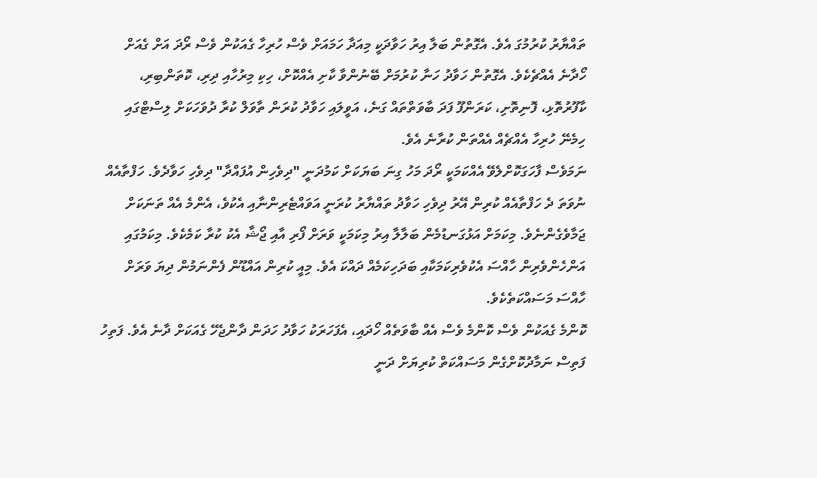ތައްޔާރު ކުރުމުގަ އެވެ. އެގޮތުން ބަލާ އިރު ހަވާދަކީ މިއަދާ ހަމައަށް ވެސް ހުރިހާ ގެއަކުން ވެސް ރޯދަ އަށް ގެއަށް ހޯދާނެ އެއްޗެކެވެ. އެގޮތުން ހަވާދު ހަނާ ކުރުމަށް ބޭނުންވާ ކާށި އެއްކޮށް، ހިކި މިރުހާއި ދިރި، ކޮތަންބިރި، ކާފޫރުތޮޅި، ފޮނިތޮށި، ކަރަންފޫ ފަދަ ބާވަތްތައް ގަނެ، އަވީލައި ހަވާދު ކުރަން ތާވަލް ކުރާ ދުވަހަކަށް ލިސްޓްގައި ހިމެނޭ ހުރިހާ އެއްޗެއް އެއްތަން ކުރާނެ އެވެ.
ނަމަވެސް ފާހަގަކޮށްލެވޭ އެއްކަމަކީ ރޯދަ މަހު ގިނަ ބަޔަކަށް ކަމުދަނީ "ދިވެހިން އުފައްދާ" ދިވެހި ހަވާދެވެ. ހަފްތާއެއް ނުވަތަ ދެ ހަފްތާއެއް ކުރިން އޭރު ދިވެހި ހަވާދު ތައްޔާރު ކުރަނީ އަވައްޓެރިންނާއި އެކުވެ، އެންމެ އެއް ތަނަކަށް ޖަމާވެގެންނެވެ. މިކަމަށް އަޅުގަނޑުމެން ބަލާލާ އިރު މިކަމަކީ ވަރަށް ފޯރި އާއި ޖޯޝާ އެކު ކުރާ ކަމެކެވެ. މިކަމުގައި އަންހެންވެރިން ހާއްސަ އެކުވެރިކަމަކާއި ބަދަހިކަމެއް ދައްކަ އެވެ. މިއީ ކުރިން އައްޑޫން ފެންނަމުން ދިޔަ ވަރަށް ހާއްސަ މަސައްކަތެކެވެ.
ކޮންމެ ގެއަކުން ވެސް ކޮންމެ ވެސް އެއް ބާވަތެއް ހޯދައި، އެފަހަރަކު ހަވާދު ހަދަން ދާންޖެހޭ ގެއަކަށް ދާނެ އެވެ. ފަތިހު ފަތިސް ނަމާދުކޮށްގެން މަސައްކަތް ކުރިޔަށް ދަނީ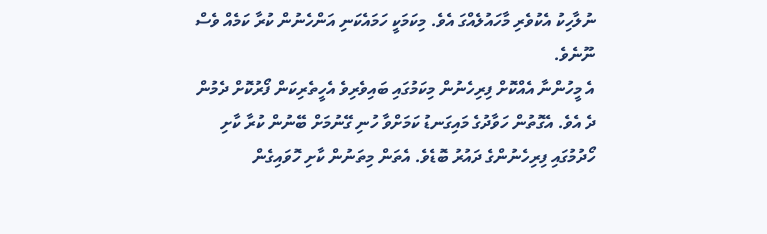ނުލާހިކު އެކުވެރި މާހައުލެއްގަ އެވެ. މިކަމަކީ ހަމައެކަނި އަންހެނުން ކުރާ ކަމެއް ވެސް ނޫނެވެ.
އެ މީހުންނާ އެއްކޮށް ފިރިހެނުން މިކަމުގައި ބައިވެރިވެ އެހީތެރިކަން ފޯރުކޮށް ދެމުން ދެ އެވެ. އެގޮތުން ހަވާދުގެ މައިގަނޑު ކަމަށްވާ ހުނި ގޭނުމަށް ބޭނުން ކުރާ ކާށި ހޯދުމުގައި ފިރިހެނުންގެ ދައުރު ބޮޑެވެ. އެތަން މިތަނުން ކާށި ހޮވައިގެން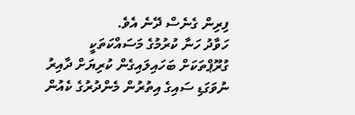ފިރިން ގެނެސް ދޭނެ އެވެ.
ހަވާދު ހަނާ ކުރުމުގެ މަސައްކަތަކީ ގުރޫޕްތަކަށް ބަހައިލައިގެން ކުރިޔަށް ދާއިރު ނުވަގަޑި ސައިގެ އިތުރުން މެންދުރުގެ ކެއުން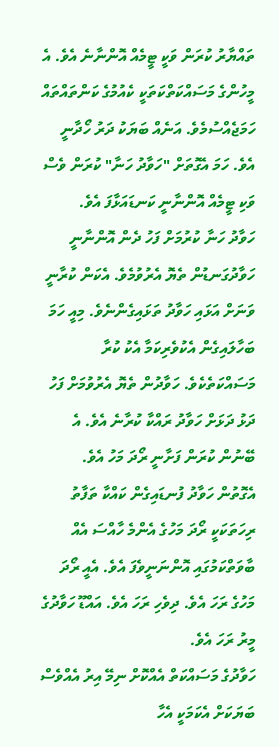ތައްޔާރު ކުރަން ވަކީ ޓީމެއް އޮންނާނެ އެވެ. އެ މީހުންގެ މަސައްކަތްކަތަކީ ކެއުމުގެ ކަންތައްތައް ހަމަޖެއްސުމެވެ. އަނެއް ބަޔަކު ދަރު ހޯދާނީ އެވެ. ހަމަ އެގޮތަށް "ހަވާދު ހަނާ" ކުރަން ވެސް ވަކި ޓީމެއް އޮންނާނީ ކަނޑައަޅާފަ އެވެ.
ހަވާދު ހަނާ ކުރުމަށް ފަހު ދެން އޮންނާނީ ހަވާދުގަނޑުން ތެޔޮ އެރުވުމެވެ. އެކަން ކުރާނީ ވަނަށް އަޅައި ހަވާދު ތަޅައިގެންނެވެ. މިއީ ހަމަ ބަހާލައިގެން އެކުވެރިކަމާ އެކު ކުރާ މަސައްކަތެކެވެ. ހަވާދުން ތެޔޮ އެރުވުމަށް ފަހު ދަޅު ދަޅަށް ހަވާދު ރައްކާ ކުރާނެ އެވެ. އެ ބޭނުން ކުރަން ފަށާނީ ރޯދަ މަހު އެވެ.
އެގޮތުން ހަވާދު ފުނޑައިގެން ކައްކާ ތަފާތު ރިހަތަކަކީ ރޯދަ މަހުގެ އެންމެ ހާއްސަ އެއް ބާވަތްކަމުގައި އޮންނަނީވެފަ އެވެ. އެއީ ރޯދަ މަހުގެ ރަހަ އެވެ. ދިވެހި ރަހަ އެވެ. އައްޑޫ ހަވާދުގެ މީރު ރަހަ އެވެ.
ހަވާދުގެ މަސައްކަތް އެއްކޮށް ނިމޭ އިރު އެއްވެސް ބަޔަކަށް އެކަމަކީ އެހާ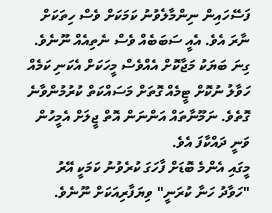ފަސޭހައިން ނިންމާލެވުނު ކަމަކަށް ވެސް ހިތަކަށް ނާރަ އެވެ. އެއީ ސަބަބެއް ވެސް ނެތިއެއް ނޫނެވެ.
ގިނަ ބަޔަކު މަޖާކޮށް އެއްވެސް މީހަކަށް އެކަނި ކަމެއް ހަވާލު ނުކޮށް ޓީމެއް ގޮތަށް މަސައްކަތް ކުރުމުންވާނެ ގޮތެވެ. ނަމޫނާތައް އަންނަން އޮތް ޖީލަށް އެމީހުން ވަނީ ދައްކާފަ އެވެ.
މީގައި އެންމެ ބޮޑަށް ފާހަގަ ކުރެވުނު ކަމަކީ އޭރު "ހަވާދު ހަނާ ކުރަނީ" ވިޔަފާރިއަކަށް ނޫނެވެ.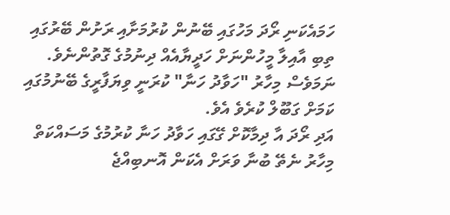ހަމައެކަނި ރޯދަ މަހުގައި ބޭނުން ކުރުމަށާއި ރަށުން ބޭރުގައި ތިބި އާއިލާ މީހުންނަށް ހަދީޔާއެއް ދިނުމުގެ ގޮތުންނެވެ. ނަމަވެސް މިހާރު "ހަވާދު ހަނާ" ކުރަނީ ވިޔަފާރީގެ ބޭނުމުގައި ކަމަށް ގަބޫލް ކުރެވެ އެވެ.
އަދި ރޯދަ އާ ދިމާކޮށް ގޭގައި ހަވާދު ހަނާ ކުރުމުގެ މަސައްކަތް މިހާރު ނެތޭ ބުނާ ވަރަށް އެކަން އޮނބިއްޖެ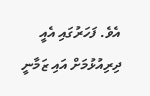އެވެ. ފަހަރުގައި އެއީ ދިރިއުޅުމަށް އައި ޒަމާނީ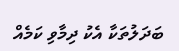ބަދަލުތަކާ އެކު ދިމާވި ކަމެއް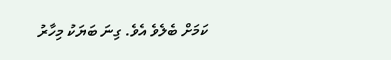ކަމަށް ބެލެވެ އެވެ. ގިނަ ބަޔަކު މިހާރު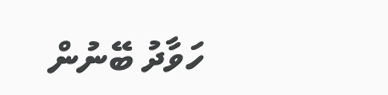ހަވާދު ބޭނުން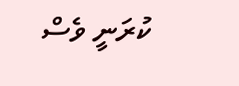ކުރަނީ ވެސް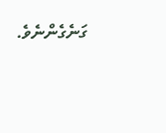ގަނެގެންނެވެ.